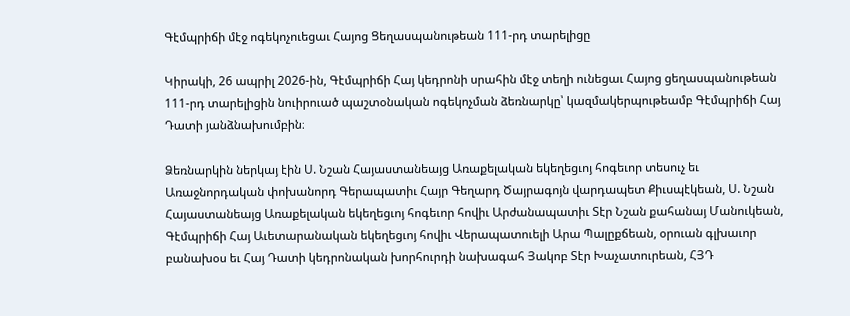Գէմպրիճի մէջ ոգեկոչուեցաւ Հայոց Ցեղասպանութեան 111-րդ տարելիցը

Կիրակի, 26 ապրիլ 2026-ին, Գէմպրիճի Հայ կեդրոնի սրահին մէջ տեղի ունեցաւ Հայոց ցեղասպանութեան 111-րդ տարելիցին նուիրուած պաշտօնական ոգեկոչման ձեռնարկը՝ կազմակերպութեամբ Գէմպրիճի Հայ Դատի յանձնախումբին։

Ձեռնարկին ներկայ էին Ս. Նշան Հայաստանեայց Առաքելական եկեղեցւոյ հոգեւոր տեսուչ եւ Առաջնորդական փոխանորդ Գերապատիւ Հայր Գեղարդ Ծայրագոյն վարդապետ Քիւսպէկեան, Ս. Նշան Հայաստանեայց Առաքելական եկեղեցւոյ հոգեւոր հովիւ Արժանապատիւ Տէր Նշան քահանայ Մանուկեան, Գէմպրիճի Հայ Աւետարանական եկեղեցւոյ հովիւ Վերապատուելի Արա Պալըքճեան, օրուան գլխաւոր բանախօս եւ Հայ Դատի կեդրոնական խորհուրդի նախագահ Յակոբ Տէր Խաչատուրեան, ՀՅԴ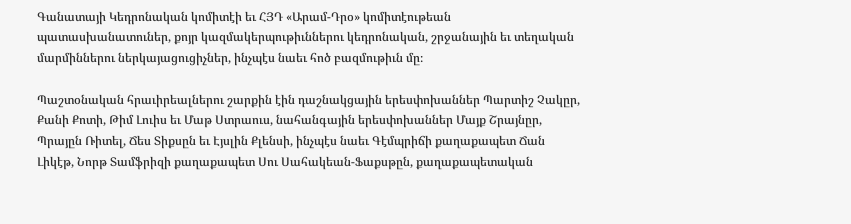Գանատայի Կեդրոնական կոմիտէի եւ ՀՅԴ «Արամ-Դրօ» կոմիտէութեան պատասխանատուներ, քոյր կազմակերպութիւններու կեդրոնական, շրջանային եւ տեղական մարմիններու ներկայացուցիչներ, ինչպէս նաեւ հոծ բազմութիւն մը։

Պաշտօնական հրաւիրեալներու շարքին էին դաշնակցային երեսփոխաններ Պարտիշ Չակըր, Քանի Քոտի, Թիմ Լուիս եւ Մաթ Ստրաուս, նահանգային երեսփոխաններ Մայք Շրայնըր, Պրայըն Ռիտել, Ճես Տիքսըն եւ Էյսլին Քլենսի, ինչպէս նաեւ Գէմպրիճի քաղաքապետ Ճան Լիկէթ, Նորթ Տամֆրիզի քաղաքապետ Սու Սահակեան-Ֆաքսթըն, քաղաքապետական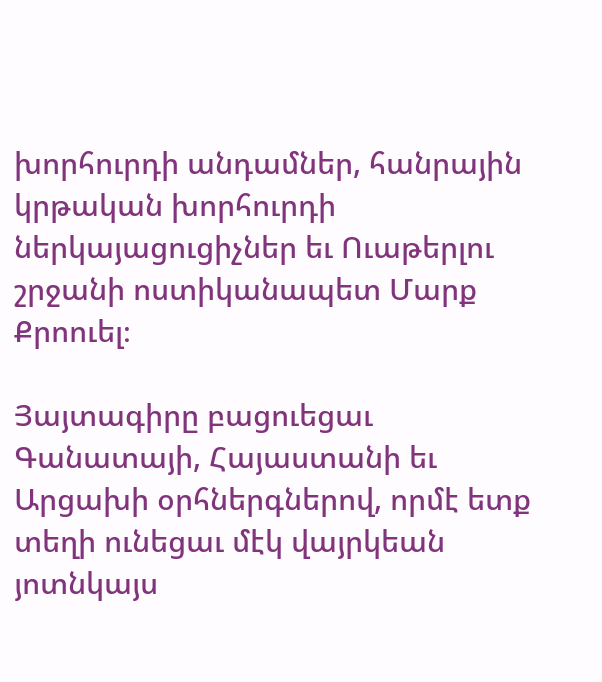խորհուրդի անդամներ, հանրային կրթական խորհուրդի ներկայացուցիչներ եւ Ուաթերլու շրջանի ոստիկանապետ Մարք Քրոուել։

Յայտագիրը բացուեցաւ Գանատայի, Հայաստանի եւ Արցախի օրհներգներով, որմէ ետք տեղի ունեցաւ մէկ վայրկեան յոտնկայս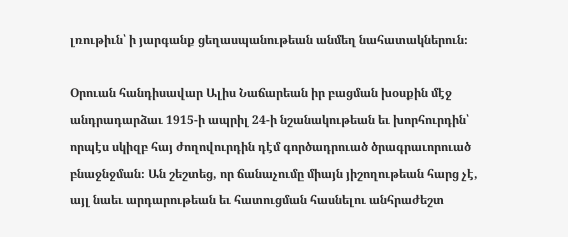լռութիւն՝ ի յարգանք ցեղասպանութեան անմեղ նահատակներուն։

Օրուան հանդիսավար Ալիս Նաճարեան իր բացման խօսքին մէջ անդրադարձաւ 1915-ի ապրիլ 24-ի նշանակութեան եւ խորհուրդին՝ որպէս սկիզբ հայ ժողովուրդին դէմ գործադրուած ծրագրաւորուած բնաջնջման։ Ան շեշտեց, որ ճանաչումը միայն յիշողութեան հարց չէ, այլ նաեւ արդարութեան եւ հատուցման հասնելու անհրաժեշտ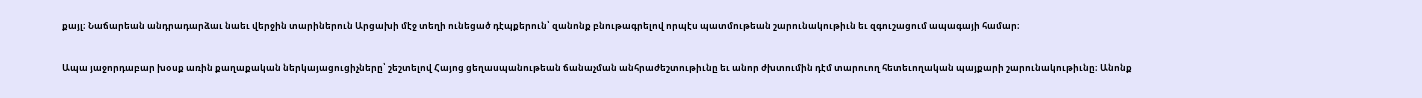քայլ։ Նաճարեան անդրադարձաւ նաեւ վերջին տարիներուն Արցախի մէջ տեղի ունեցած դէպքերուն՝ զանոնք բնութագրելով որպէս պատմութեան շարունակութիւն եւ զգուշացում ապագայի համար։

Ապա յաջորդաբար խօսք առին քաղաքական ներկայացուցիչները՝ շեշտելով Հայոց ցեղասպանութեան ճանաչման անհրաժեշտութիւնը եւ անոր ժխտումին դէմ տարուող հետեւողական պայքարի շարունակութիւնը։ Անոնք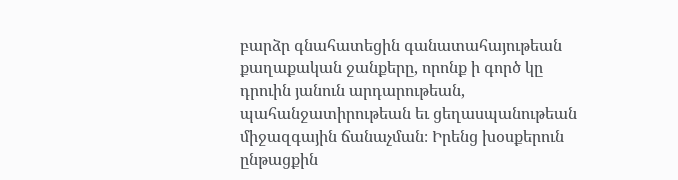բարձր գնահատեցին գանատահայութեան քաղաքական ջանքերը, որոնք ի գործ կը դրուին յանուն արդարութեան, պահանջատիրութեան եւ ցեղասպանութեան միջազգային ճանաչման։ Իրենց խօսքերուն ընթացքին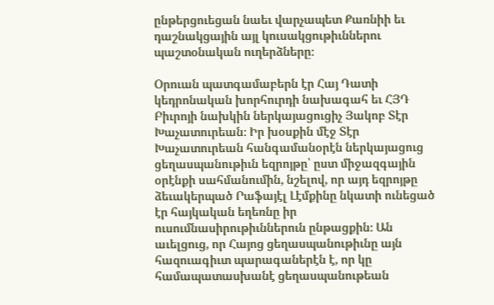ընթերցուեցան նաեւ վարչապետ Քառնիի եւ դաշնակցային այլ կուսակցութիւններու պաշտօնական ուղերձները։

Օրուան պատգամաբերն էր Հայ Դատի կեդրոնական խորհուրդի նախագահ եւ ՀՅԴ Բիւրոյի նախկին ներկայացուցիչ Յակոբ Տէր Խաչատուրեան։ Իր խօսքին մէջ Տէր Խաչատուրեան հանգամանօրէն ներկայացուց ցեղասպանութիւն եզրոյթը՝ ըստ միջազգային օրէնքի սահմանումին, նշելով, որ այդ եզրոյթը ձեւակերպած Րաֆայէլ Լէմքինը նկատի ունեցած էր հայկական եղեռնը իր ուսումնասիրութիւններուն ընթացքին։ Ան աւելցուց, որ Հայոց ցեղասպանութիւնը այն հազուագիւտ պարագաներէն է, որ կը համապատասխանէ ցեղասպանութեան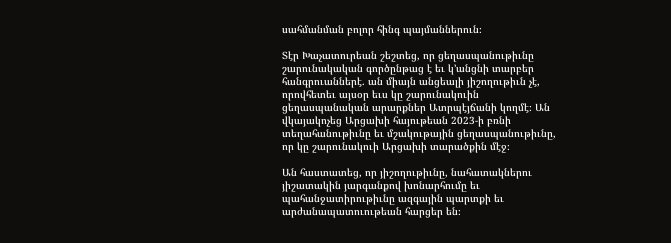սահմանման բոլոր հինգ պայմաններուն։

Տէր Խաչատուրեան շեշտեց, որ ցեղասպանութիւնը շարունակական գործընթաց է եւ կ՚անցնի տարբեր հանգրուաններէ. ան միայն անցեալի յիշողութիւն չէ, որովհետեւ այսօր եւս կը շարունակուին ցեղասպանական արարքներ Ատրպէյճանի կողմէ։ Ան վկայակոչեց Արցախի հայութեան 2023-ի բռնի տեղահանութիւնը եւ մշակութային ցեղասպանութիւնը, որ կը շարունակուի Արցախի տարածքին մէջ։

Ան հաստատեց, որ յիշողութիւնը, նահատակներու յիշատակին յարգանքով խոնարհումը եւ պահանջատիրութիւնը ազգային պարտքի եւ արժանապատուութեան հարցեր են։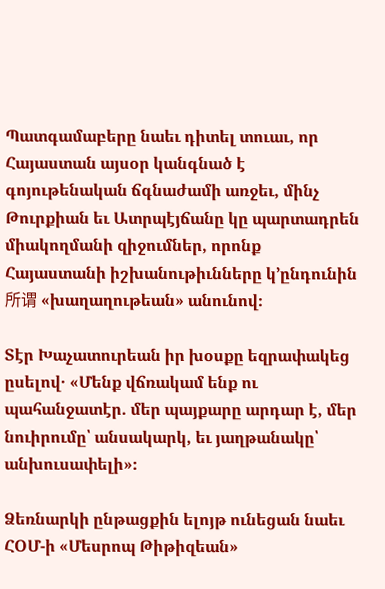Պատգամաբերը նաեւ դիտել տուաւ, որ Հայաստան այսօր կանգնած է գոյութենական ճգնաժամի առջեւ, մինչ Թուրքիան եւ Ատրպէյճանը կը պարտադրեն միակողմանի զիջումներ, որոնք Հայաստանի իշխանութիւնները կ՚ընդունին所谓 «խաղաղութեան» անունով։

Տէր Խաչատուրեան իր խօսքը եզրափակեց ըսելով․ «Մենք վճռակամ ենք ու պահանջատէր. մեր պայքարը արդար է, մեր նուիրումը՝ անսակարկ, եւ յաղթանակը՝ անխուսափելի»։

Ձեռնարկի ընթացքին ելոյթ ունեցան նաեւ ՀՕՄ-ի «Մեսրոպ Թիթիզեան»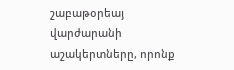շաբաթօրեայ վարժարանի աշակերտները, որոնք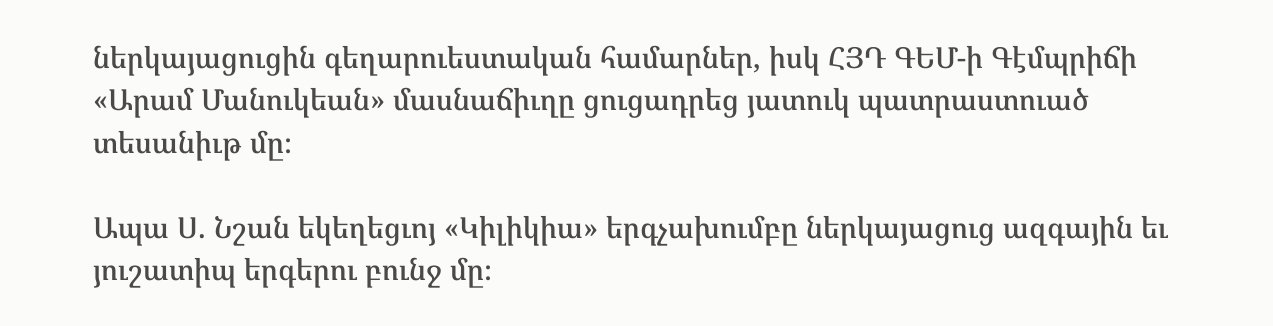ներկայացուցին գեղարուեստական համարներ, իսկ ՀՅԴ ԳԵՄ-ի Գէմպրիճի «Արամ Մանուկեան» մասնաճիւղը ցուցադրեց յատուկ պատրաստուած տեսանիւթ մը։

Ապա Ս. Նշան եկեղեցւոյ «Կիլիկիա» երգչախումբը ներկայացուց ազգային եւ յուշատիպ երգերու բունջ մը։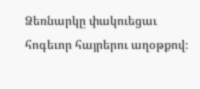Ձեռնարկը փակուեցաւ հոգեւոր հայրերու աղօթքով։